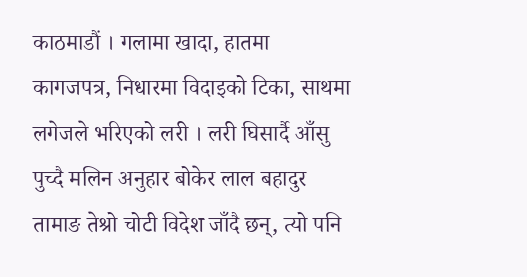काठमाडौं । गलामा खादा, हातमा कागजपत्र, निधारमा विदाइको टिका, साथमा लगेजले भरिएको लरी । लरी घिसार्दै आँसु पुच्दै मलिन अनुहार बोकेर लाल बहादुर तामाङ तेश्रो चोटी विदेश जाँदै छन्, त्यो पनि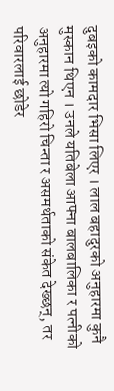दुबइको कामदार भिसा लिएर । लाल बहादुरको अनुहारमा कुनै मुस्कान थिएन । उनले यतिबेला आफ्ना बालबालिका र पत्नीको अनुहारमा त्यो गहिरो चिन्ता र असमर्थताको संकेत देख्छन्, तर परिवारलाई छोडेर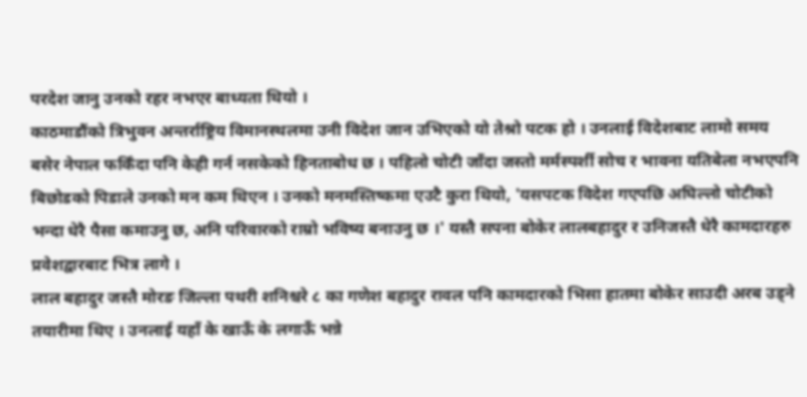परदेश जानु उनको रहर नभएर बाध्यता थियो ।
काठमाडौंको त्रिभुवन अन्तर्राष्ट्रिय विमानस्थलमा उनी विदेश जान उभिएको यो तेश्रो पटक हो । उनलाई विदेशबाट लामो समय बसेर नेपाल फर्किँदा पनि केही गर्न नसकेको हिनताबोध छ । पहिलो चोटी जाँदा जस्तो मर्मस्पर्शी सोच र भावना यतिबेला नभएपनि बिछोडको पिडाले उनको मन कम थिएन । उनको मनमस्तिष्कमा एउटै कुरा थियो, 'यसपटक विदेश गएपछि अघिल्लो चोटीको भन्दा धेरै पैसा कमाउनु छ, अनि परिवारको राम्रो भविष्य बनाउनु छ ।' यस्तै सपना बोकेर लालबहादुर र उनिजस्तै धेरै कामदारहरु प्रवेशद्वारबाट भित्र लागे ।
लाल बहादुर जस्तै मोरङ जिल्ला पथरी शनिश्चरे ८ का गणेश बहादुर रावल पनि कामदारको भिसा हातमा बोकेर साउदी अरब उड्ने तयारीमा थिए । उनलाई यहाँ के खाऊँ के लगाऊँ भन्ने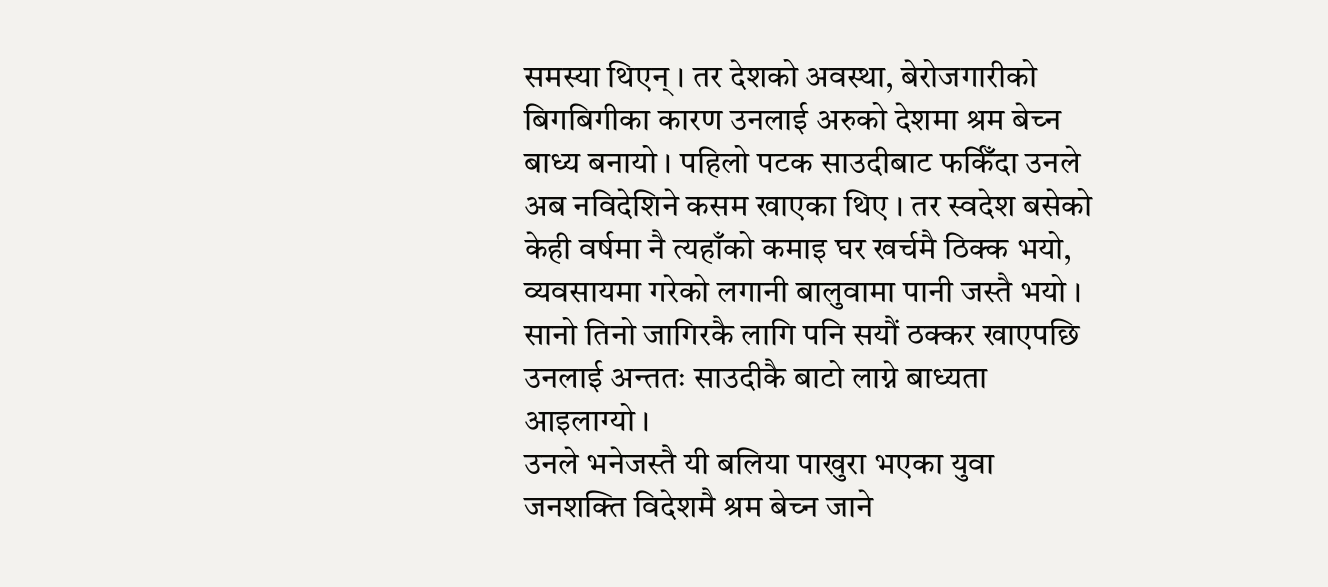समस्या थिएन् । तर देशको अवस्था, बेरोजगारीको बिगबिगीका कारण उनलाई अरुको देशमा श्रम बेच्न बाध्य बनायो । पहिलो पटक साउदीबाट फर्किँदा उनले अब नविदेशिने कसम खाएका थिए । तर स्वदेश बसेको केही वर्षमा नै त्यहाँको कमाइ घर खर्चमै ठिक्क भयो, व्यवसायमा गरेको लगानी बालुवामा पानी जस्तै भयो । सानो तिनो जागिरकै लागि पनि सयौं ठक्कर खाएपछि उनलाई अन्ततः साउदीकै बाटो लाग्ने बाध्यता आइलाग्यो ।
उनले भनेजस्तै यी बलिया पाखुरा भएका युवा जनशक्ति विदेशमै श्रम बेच्न जाने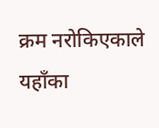क्रम नरोकिएकाले यहाँका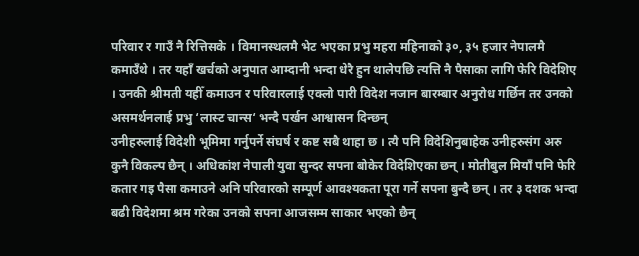परिवार र गाउँ नै रित्तिसके । विमानस्थलमै भेट भएका प्रभु महरा महिनाको ३०, ३५ हजार नेपालमै कमाउँथे । तर यहाँ खर्चको अनुपात आम्दानी भन्दा धेरै हुन थालेपछि त्यत्ति नै पैसाका लागि फेरि विदेशिए । उनकी श्रीमती यहीँ कमाउन र परिवारलाई एक्लो पारी विदेश नजान बारम्बार अनुरोध गर्छिन तर उनको असमर्थनलाई प्रभु ‘लास्ट चान्स‘ भन्दै पर्खन आश्वासन दिन्छन्
उनीहरुलाई विदेशी भूमिमा गर्नुपर्ने संघर्ष र कष्ट सबै थाहा छ । त्यै पनि विदेशिनुबाहेक उनीहरुसंग अरु कुनै विकल्प छैन् । अधिकांश नेपाली युवा सुन्दर सपना बोकेर विदेशिएका छन् । मोतीबुल मियाँ पनि फेरि कतार गइ पैसा कमाउने अनि परिवारको सम्पूर्ण आवश्यकता पूरा गर्ने सपना बुन्दै छन् । तर ३ दशक भन्दा बढी विदेशमा श्रम गरेका उनको सपना आजसम्म साकार भएको छैन्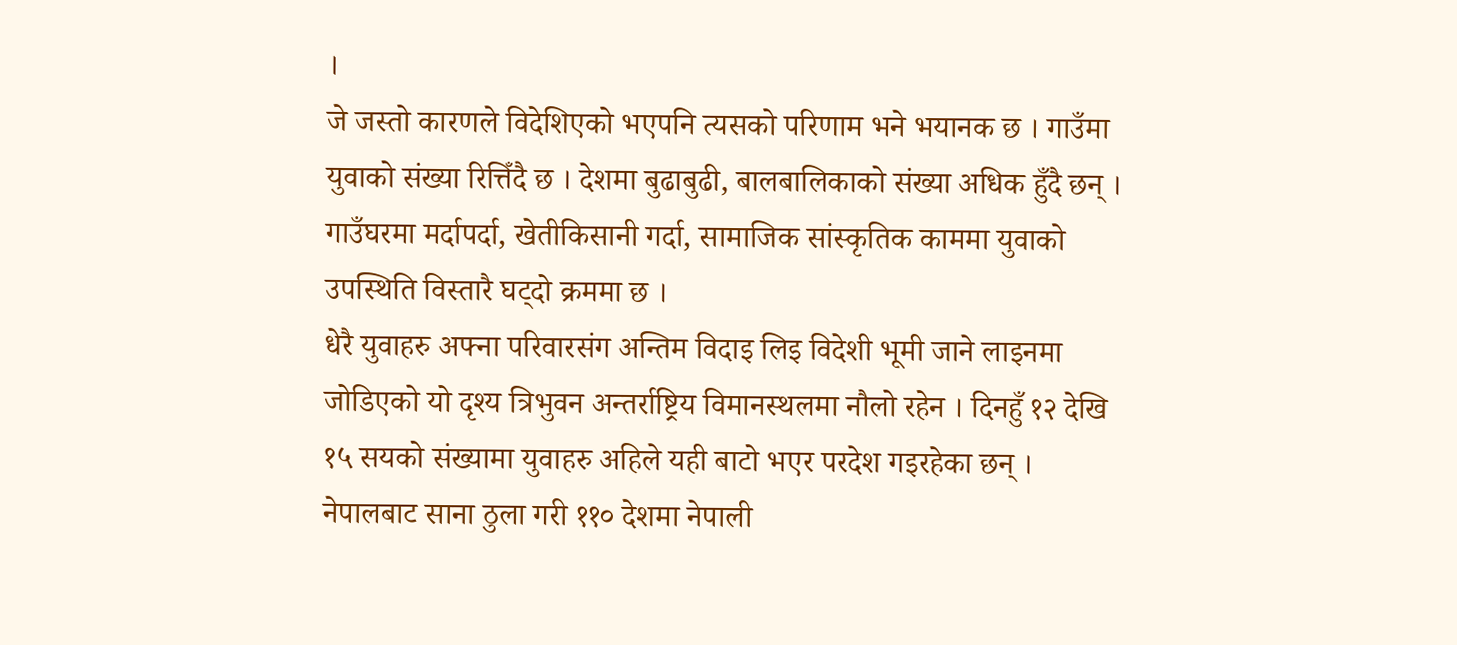।
जे जस्तो कारणले विदेशिएको भएपनि त्यसको परिणाम भने भयानक छ । गाउँमा युवाको संख्या रित्तिँदै छ । देशमा बुढाबुढी, बालबालिकाको संख्या अधिक हुँदै छन् । गाउँघरमा मर्दापर्दा, खेतीकिसानी गर्दा, सामाजिक सांस्कृतिक काममा युवाको उपस्थिति विस्तारै घट्दो क्रममा छ ।
धेरै युवाहरु अफ्ना परिवारसंग अन्तिम विदाइ लिइ विदेशी भूमी जाने लाइनमा जोडिएको यो दृश्य त्रिभुवन अन्तर्राष्ट्रिय विमानस्थलमा नौलो रहेन । दिनहुँ १२ देखि १५ सयको संख्यामा युवाहरु अहिले यही बाटो भएर परदेश गइरहेका छन् ।
नेपालबाट साना ठुला गरी ११० देशमा नेपाली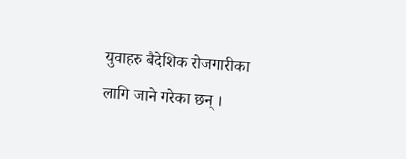युवाहरु बैदेशिक रोजगारीका लागि जाने गरेका छन् ।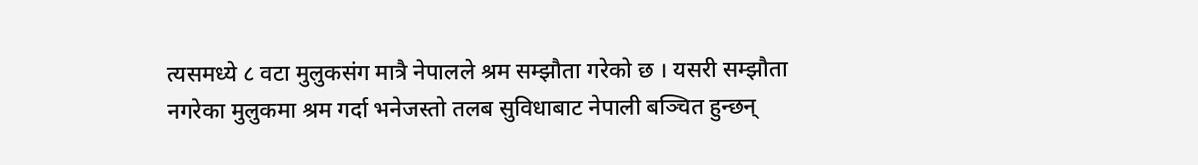त्यसमध्ये ८ वटा मुलुकसंग मात्रै नेपालले श्रम सम्झौता गरेको छ । यसरी सम्झौता नगरेका मुलुकमा श्रम गर्दा भनेजस्तो तलब सुविधाबाट नेपाली बञ्चित हुन्छन्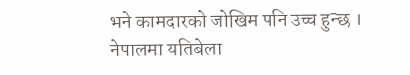भने कामदारको जोखिम पनि उच्च हुन्छ ।
नेपालमा यतिबेला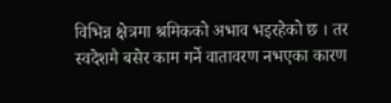विभिन्न क्षेत्रमा श्रमिकको अभाव भइरहेको छ । तर स्वदेशमै बसेर काम गर्ने वातावरण नभएका कारण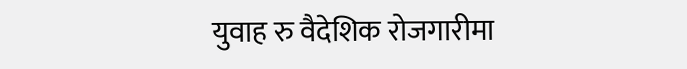युवाह रु वैदेशिक रोजगारीमा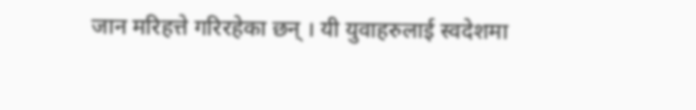जान मरिहत्ते गरिरहेका छन् । यी युवाहरुलाई स्वदेशमा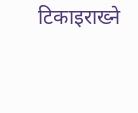टिकाइराख्ने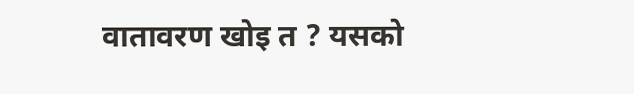वातावरण खोइ त ? यसको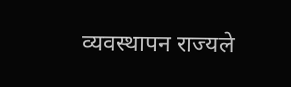व्यवस्थापन राज्यले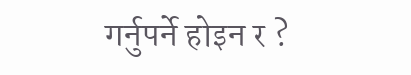गर्नुपर्ने होइन र ?